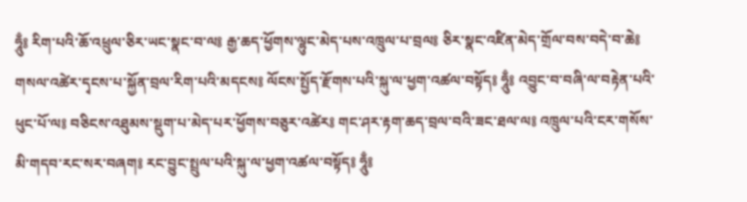ཧཱུྃ༔ རིག་པའི་ཆོ་འཕྲུལ་ཅིར་ཡང་སྣང་བ་ལ༔ རྒྱ་ཆད་ཕྱོགས་ལྷུང་མེད་པས་འཁྲུལ་པ་བྲལ༔ ཅིར་སྣང་འཛིན་མེད་གྲོལ་བས་བདེ་བ་ཆེ༔ གསལ་འཚེར་དྭངས་པ་སྐྱོན་བྲལ་རིག་པའི་མདངས༔ ལོངས་སྤྱོད་རྫོགས་པའི་སྐུ་ལ་ཕྱག་འཚལ་བསྟོད༔ ཧཱུྃ༔ འབྱུང་བ་བཞི་ལ་བརྟེན་པའི་ཕུང་པོ་ལ༔ བཅིངས་འཐུམས་སྡུག་པ་མེད་པར་ཕྱོགས་བཅུར་འཚེར༔ གང་ཤར་རྟག་ཆད་བྲལ་བའི་ཟང་ཐལ་ལ༔ འཁྲུལ་པའི་ངར་གསོས་མི་གདབ་རང་སར་བཞག༔ རང་བྱུང་སྤྲུལ་པའི་སྐུ་ལ་ཕྱག་འཚལ་བསྟོད༔ ཧཱུྃ༔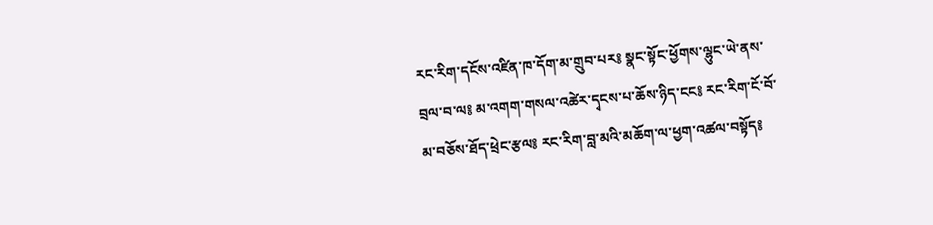རང་རིག་དངོས་འཛིན་ཁ་དོག་མ་གྲུབ་པར༔ སྣང་སྟོང་ཕྱོགས་ལྷུང་ཡེ་ནས་བྲལ་བ་ལ༔ མ་འགག་གསལ་འཚེར་དྭངས་པ་ཆོས་ཉིད་ངང༔ རང་རིག་ངོ་བོ་མ་བཅོས་ཐོད་ཕྲེང་རྩལ༔ རང་རིག་བླ་མའི་མཆོག་ལ་ཕྱག་འཚལ་བསྟོད༔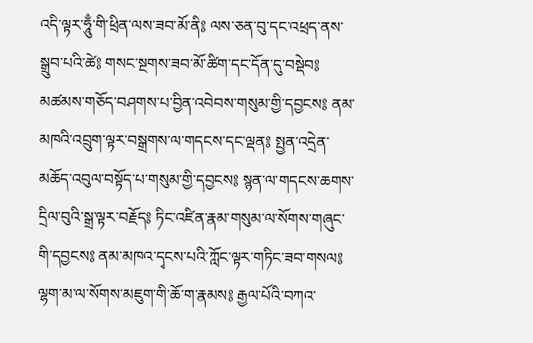འདི་ལྟར་ཧཱུྃ་གི་ཕྲིན་ལས་ཟབ་མོ་ནི༔ ལས་ཅན་བུ་དང་འཕྲད་ནས་སྒྲུབ་པའི་ཚེ༔ གསང་སྔགས་ཟབ་མོ་ཚིག་དང་དོན་དུ་བསྡེབ༔ མཚམས་གཅོད་བཤགས་པ་བྱིན་འབེབས་གསུམ་གྱི་དབྱངས༔ ནམ་མཁའི་འབྲུག་ལྟར་བསྒྲགས་ལ་གདངས་དང་ལྡན༔ སྤྱན་འདྲེན་མཆོད་འབུལ་བསྟོད་པ་གསུམ་གྱི་དབྱངས༔ སྙན་ལ་གདངས་ཆགས་དྲིལ་བུའི་སྒྲ་ལྟར་བརྗོད༔ ཏིང་འཛིན་རྣམ་གསུམ་ལ་སོགས་གཞུང་གི་དབྱངས༔ ནམ་མཁའ་དྭངས་པའི་ཀློང་ལྟར་གཏིང་ཟབ་གསལ༔ ལྷག་མ་ལ་སོགས་མཇུག་གི་ཆོ་ག་རྣམས༔ རྒྱལ་པོའི་བཀའ་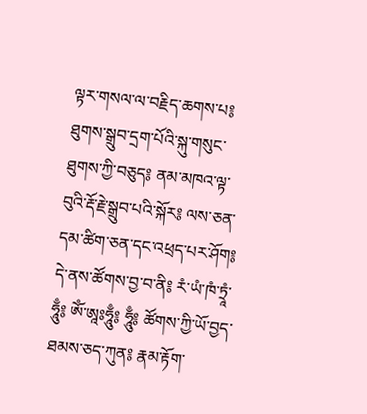ལྟར་གསལ་ལ་བརྗིད་ཆགས་པ༔ ཐུགས་སྒྲུབ་དྲག་པོའི་སྐུ་གསུང་ཐུགས་ཀྱི་བཅུད༔ ནམ་མཁའ་ལྟ་བུའི་རྡོ་རྗེ་སྒྲུབ་པའི་སྐོར༔ ལས་ཅན་དམ་ཚིག་ཅན་དང་འཕྲད་པར་ཤོག༔ དེ་ནས་ཚོགས་བྱ་བ་ནི༔ རཾ་ཡཾ་ཁཾ་ཏྲཱཾ་ཧཱུྃ༔ ཨོཾ་ཨཱཿཧཱུྃ༔ ཧཱུྃ༔ ཚོགས་ཀྱི་ཡོ་བྱད་ཐམས་ཅད་ཀུན༔ རྣམ་རྟོག་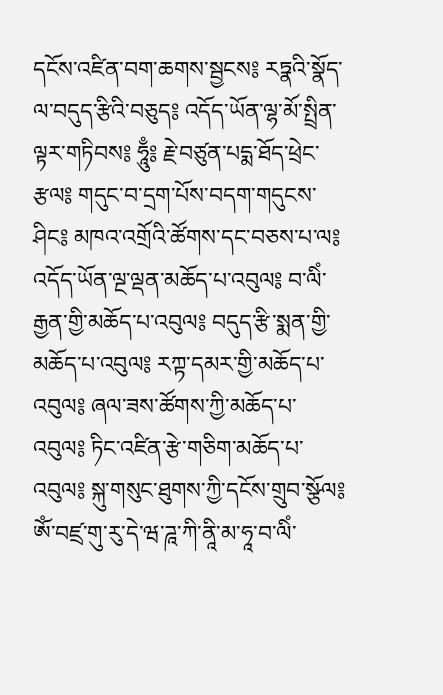དངོས་འཛིན་བག་ཆགས་སྦྱངས༔ རཏྣའི་སྣོད་ལ་བདུད་རྩིའི་བཅུད༔ འདོད་ཡོན་ལྷ་མོ་སྤྲིན་ལྟར་གཏིབས༔ ཧཱུྃ༔ རྗེ་བཙུན་པདྨ་ཐོད་ཕྲེང་རྩལ༔ གདུང་བ་དྲག་པོས་བདག་གདུངས་ཤིང༔ མཁའ་འགྲོའི་ཚོགས་དང་བཅས་པ་ལ༔ འདོད་ཡོན་ལྔ་ལྡན་མཆོད་པ་འབུལ༔ བ་ལིཾ་རྒྱན་གྱི་མཆོད་པ་འབུལ༔ བདུད་རྩི་སྨན་གྱི་མཆོད་པ་འབུལ༔ རཀྟ་དམར་གྱི་མཆོད་པ་འབུལ༔ ཞལ་ཟས་ཚོགས་ཀྱི་མཆོད་པ་འབུལ༔ ཏིང་འཛིན་རྩེ་གཅིག་མཆོད་པ་འབུལ༔ སྐུ་གསུང་ཐུགས་ཀྱི་དངོས་གྲུབ་སྩོལ༔ ཨོཾ་བཛྲ་གུ་རུ་དེ་ཝ་ཌཱ་ཀི་ནཱི་མ་ཧཱ་བ་ལིཾ་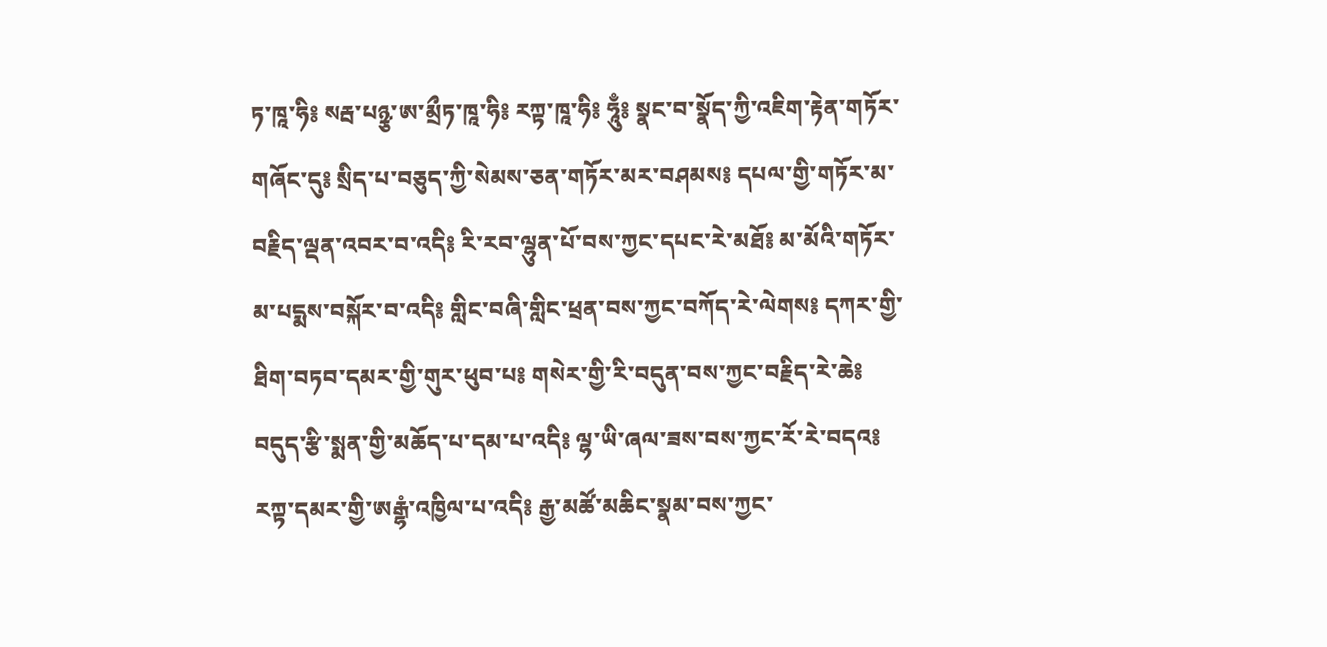ཏ་ཁཱ་ཧི༔ སརྦ་པཉྩ་ཨ་མྲྀཏ་ཁཱ་ཧི༔ རཀྟ་ཁཱ་ཧི༔ ཧཱུྃ༔ སྣང་བ་སྣོད་ཀྱི་འཇིག་རྟེན་གཏོར་གཞོང་དུ༔ སྲིད་པ་བཅུད་ཀྱི་སེམས་ཅན་གཏོར་མར་བཤམས༔ དཔལ་གྱི་གཏོར་མ་བརྗིད་ལྡན་འབར་བ་འདི༔ རི་རབ་ལྷུན་པོ་བས་ཀྱང་དཔང་རེ་མཐོ༔ མ་མོའི་གཏོར་མ་པདྨས་བསྐོར་བ་འདི༔ གླིང་བཞི་གླིང་ཕྲན་བས་ཀྱང་བཀོད་རེ་ལེགས༔ དཀར་གྱི་ཐིག་བཏབ་དམར་གྱི་གུར་ཕུབ་པ༔ གསེར་གྱི་རི་བདུན་བས་ཀྱང་བརྗིད་རེ་ཆེ༔ བདུད་རྩི་སྨན་གྱི་མཆོད་པ་དམ་པ་འདི༔ ལྷ་ཡི་ཞལ་ཟས་བས་ཀྱང་རོ་རེ་བདའ༔ རཀྟ་དམར་གྱི་ཨརྒྷཾ་འཁྱིལ་པ་འདི༔ རྒྱ་མཚོ་མཆིང་སྣམ་བས་ཀྱང་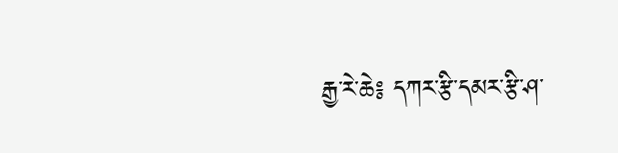རྒྱ་རེ་ཆེ༔ དཀར་རྩི་དམར་རྩི་ཤ་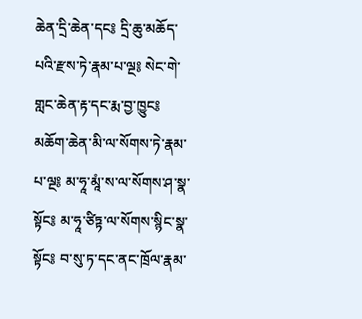ཆེན་དྲི་ཆེན་དང༔ དྲི་ཆུ་མཆོད་པའི་རྫས་ཏེ་རྣམ་པ་ལྔ༔ སེང་གེ་གླང་ཆེན་རྟ་དང་རྨ་བྱ་ཁྱུང༔ མཆོག་ཆེན་མི་ལ་སོགས་ཏེ་རྣམ་པ་ལྔ༔ མ་ཧཱ་མཱཾ་ས་ལ་སོགས་ཤ་སྣ་སྟོང༔ མ་ཧཱ་ཙིཏྟ་ལ་སོགས་སྙིང་སྣ་སྟོང༔ བ་སུ་ཏ་དང་ནང་ཁྲོལ་རྣམ་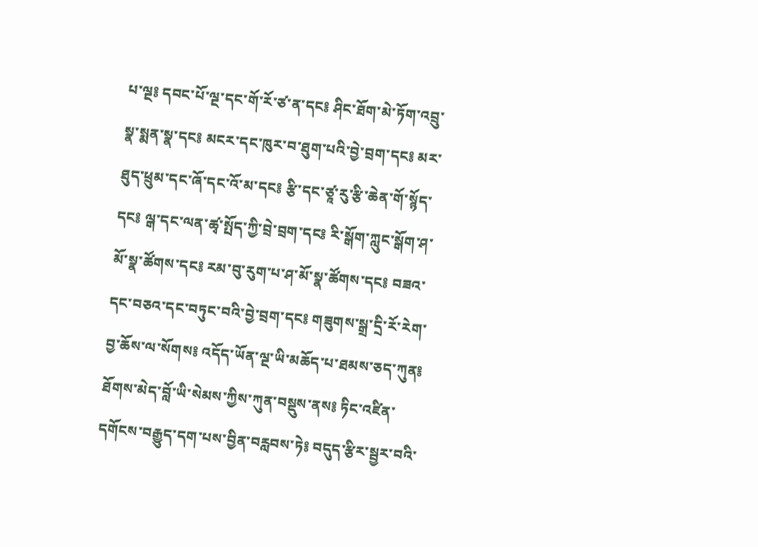པ་ལྔ༔ དབང་པོ་ལྔ་དང་གོ་རོ་ཙ་ན་དང༔ ཤིང་ཐོག་མེ་ཏོག་འབྲུ་སྣ་སྨན་སྣ་དང༔ མངར་དང་ཁུར་བ་ཐུག་པའི་བྱེ་བྲག་དང༔ མར་ཐུད་ཕྲུམ་དང་ཞོ་དང་འོ་མ་དང༔ རྩི་དང་ཙཱ་རུ་རྩི་ཆེན་གོ་སྙོད་དང༔ ལྒ་དང་ལན་ཚྭ་སྤོད་ཀྱི་བྲེ་བྲག་དང༔ རི་སྒོག་ཀླུང་སྒོག་ཤ་མོ་སྣ་ཚོགས་དང༔ རམ་བུ་རུག་པ་ཤ་མོ་སྣ་ཚོགས་དང༔ བཟའ་དང་བཅའ་དང་བཏུང་བའི་བྱེ་བྲག་དང༔ གཟུགས་སྒྲ་དྲི་རོ་རེག་བྱ་ཆོས་ལ་སོགས༔ འདོད་ཡོན་ལྔ་ཡི་མཆོད་པ་ཐམས་ཅད་ཀུན༔ ཐོགས་མེད་བློ་ཡི་སེམས་ཀྱིས་ཀུན་བསྡུས་ནས༔ ཏིང་འཛིན་དགོངས་བརྒྱུད་དག་པས་བྱིན་བརླབས་ཏེ༔ བདུད་རྩིར་སྦྱར་བའི་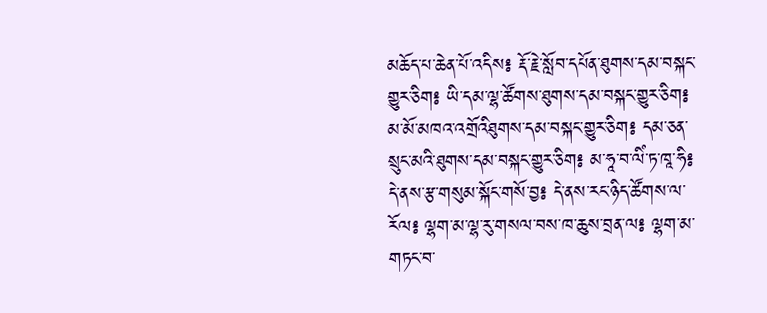མཆོད་པ་ཆེན་པོ་འདིས༔ རྡོ་རྗེ་སློབ་དཔོན་ཐུགས་དམ་བསྐང་གྱུར་ཅིག༔ ཡི་དམ་ལྷ་ཚོགས་ཐུགས་དམ་བསྐང་གྱུར་ཅིག༔ མ་མོ་མཁའ་འགྲོའིཐུགས་དམ་བསྐང་གྱུར་ཅིག༔ དམ་ཅན་སྲུང་མའི་ཐུགས་དམ་བསྐང་གྱུར་ཅིག༔ མ་ཧཱ་བ་ལིཾ་ཏ་ཁཱ་ཧི༔ དེ་ནས་རྩ་གསུམ་སྐོང་གསོ་བྱ༔ དེ་ནས་རང་ཉིད་ཚོགས་ལ་རོལ༔ ལྷག་མ་ལྷ་རུ་གསལ་བས་ཁ་ཆུས་བྲན་ལ༔ ལྷག་མ་གཏང་བ་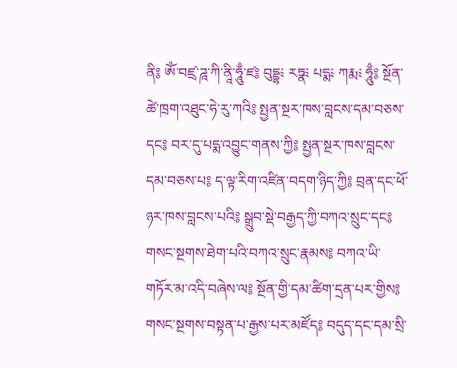ནི༔ ཨོཾ་བཛྲ་ཌཱ་ཀི་ནཱི་ཧཱུྃ་ཛ༔ བུདྡྷ༴ རཏྣ༴ པདྨ༴ ཀརྨ༴ ཧཱུྃ༔ སྔོན་ཚེ་ཁྲག་འཐུང་ཧེ་རུ་ཀའི༔ སྤྱན་སྔར་ཁས་བླངས་དམ་བཅས་དང༔ བར་དུ་པདྨ་འབྱུང་གནས་ཀྱི༔ སྤྱན་སྔར་ཁས་བླངས་དམ་བཅས་པ༔ ད་ལྟ་རིག་འཛིན་བདག་ཉིད་ཀྱི༔ བྲན་དང་ཕོ་ཉར་ཁས་བླངས་པའི༔ སྒྲུབ་སྡེ་བརྒྱད་ཀྱི་བཀའ་སྲུང་དང༔ གསང་སྔགས་ཐེག་པའི་བཀའ་སྲུང་རྣམས༔ བཀའ་ཡི་གཏོར་མ་འདི་བཞེས་ལ༔ སྔོན་གྱི་དམ་ཚིག་དྲན་པར་གྱིས༔ གསང་སྔགས་བསྟན་པ་རྒྱས་པར་མཛོད༔ བདུད་དང་དམ་སྲི་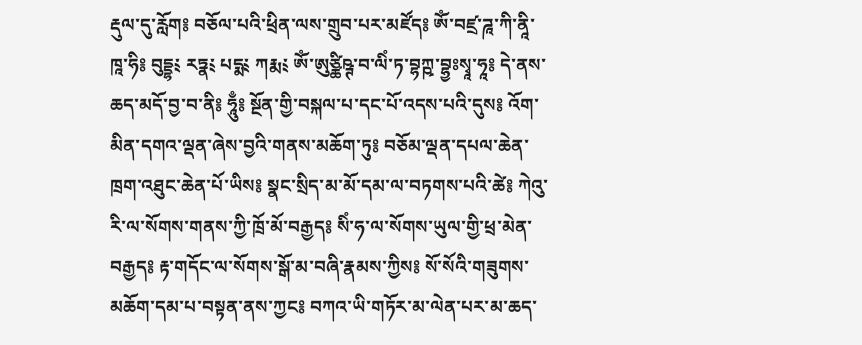རྡུལ་དུ་རློག༔ བཅོལ་པའི་ཕྲིན་ལས་གྲུབ་པར་མཛོད༔ ཨོཾ་བཛྲ་ཌཱ་ཀི་ནཱི་ཁཱ་ཧི༔ བུདྡྷ༴ རཏྣ༴ པདྨ༴ ཀརྨ༴ ཨོཾ་ཨུཙྪིཥྚ་བ་ལིཾ་ཏ་བྷཀྵ་བྷྱཿསྭཱ་ཧཱ༔ དེ་ནས་ཆད་མདོ་བྱ་བ་ནི༔ ཧཱུྃ༔ སྔོན་གྱི་བསྐལ་པ་དང་པོ་འདས་པའི་དུས༔ འོག་མིན་དགའ་ལྡན་ཞེས་བྱའི་གནས་མཆོག་ཏུ༔ བཅོམ་ལྡན་དཔལ་ཆེན་ཁྲག་འཐུང་ཆེན་པོ་ཡིས༔ སྣང་སྲིད་མ་མོ་དམ་ལ་བཏགས་པའི་ཚེ༔ ཀེའུ་རི་ལ་སོགས་གནས་ཀྱི་ཁྲོ་མོ་བརྒྱད༔ སིཾ་ཧ་ལ་སོགས་ཡུལ་གྱི་ཕྲ་མེན་བརྒྱད༔ རྟ་གདོང་ལ་སོགས་སྒོ་མ་བཞི་རྣམས་ཀྱིས༔ སོ་སོའི་གཟུགས་མཆོག་དམ་པ་བསྟན་ནས་ཀྱང༔ བཀའ་ཡི་གཏོར་མ་ལེན་པར་མ་ཆད་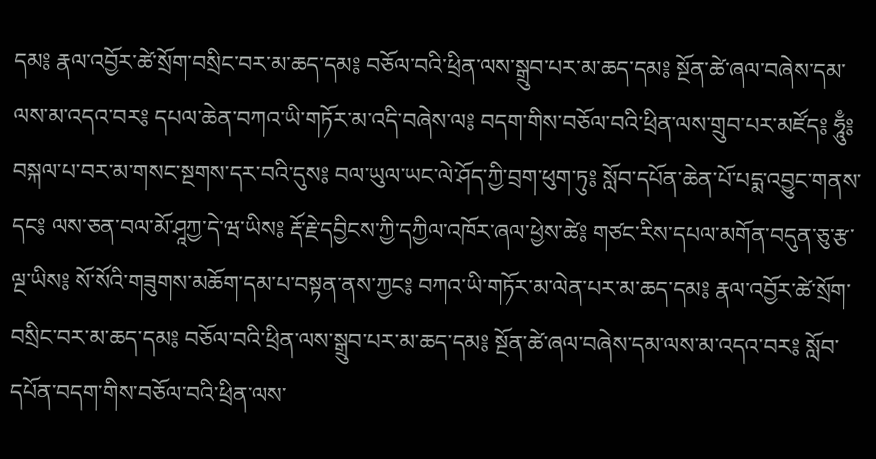དམ༔ རྣལ་འབྱོར་ཚེ་སྲོག་བསྲིང་བར་མ་ཆད་དམ༔ བཅོལ་བའི་ཕྲིན་ལས་སྒྲུབ་པར་མ་ཆད་དམ༔ སྔོན་ཚེ་ཞལ་བཞེས་དམ་ལས་མ་འདའ་བར༔ དཔལ་ཆེན་བཀའ་ཡི་གཏོར་མ་འདི་བཞེས་ལ༔ བདག་གིས་བཅོལ་བའི་ཕྲིན་ལས་གྲུབ་པར་མཛོད༔ ཧཱུྃ༔ བསྐལ་པ་བར་མ་གསང་སྔགས་དར་བའི་དུས༔ བལ་ཡུལ་ཡང་ལེ་ཤོད་ཀྱི་བྲག་ཕུག་ཏུ༔ སློབ་དཔོན་ཆེན་པོ་པདྨ་འབྱུང་གནས་དང༔ ལས་ཅན་བལ་མོ་ཤཱཀྱ་དེ་ཝ་ཡིས༔ རྡོ་རྗེ་དབྱིངས་ཀྱི་དཀྱིལ་འཁོར་ཞལ་ཕྱེས་ཚེ༔ གཙང་རིས་དཔལ་མགོན་བདུན་ཅུ་རྩ་ལྔ་ཡིས༔ སོ་སོའི་གཟུགས་མཆོག་དམ་པ་བསྟན་ནས་ཀྱང༔ བཀའ་ཡི་གཏོར་མ་ལེན་པར་མ་ཆད་དམ༔ རྣལ་འབྱོར་ཚེ་སྲོག་བསྲིང་བར་མ་ཆད་དམ༔ བཅོལ་བའི་ཕྲིན་ལས་སྒྲུབ་པར་མ་ཆད་དམ༔ སྔོན་ཚེ་ཞལ་བཞེས་དམ་ལས་མ་འདའ་བར༔ སློབ་དཔོན་བདག་གིས་བཅོལ་བའི་ཕྲིན་ལས་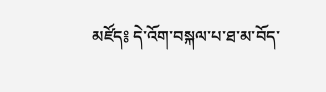མཛོད༔ དེ་འོག་བསྐལ་པ་ཐ་མ་བོད་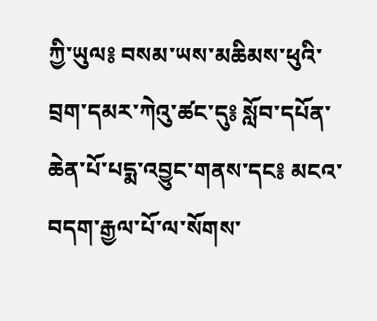ཀྱི་ཡུལ༔ བསམ་ཡས་མཆིམས་ཕུའི་བྲག་དམར་ཀེའུ་ཚང་དུ༔ སློབ་དཔོན་ཆེན་པོ་པདྨ་འབྱུང་གནས་དང༔ མངའ་བདག་རྒྱལ་པོ་ལ་སོགས་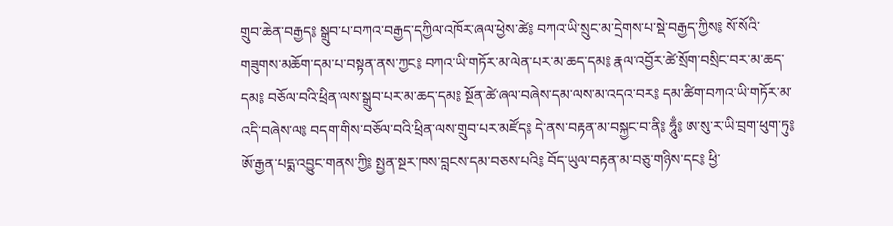གྲུབ་ཆེན་བརྒྱད༔ སྒྲུབ་པ་བཀའ་བརྒྱད་དཀྱིལ་འཁོར་ཞལ་ཕྱེས་ཚེ༔ བཀའ་ཡི་སྲུང་མ་དྲེགས་པ་སྡེ་བརྒྱད་ཀྱིས༔ སོ་སོའི་གཟུགས་མཆོག་དམ་པ་བསྟན་ནས་ཀྱང༔ བཀའ་ཡི་གཏོར་མ་ལེན་པར་མ་ཆད་དམ༔ རྣལ་འབྱོར་ཚེ་སྲོག་བསྲིང་བར་མ་ཆད་དམ༔ བཅོལ་བའི་ཕྲིན་ལས་སྒྲུབ་པར་མ་ཆད་དམ༔ སྔོན་ཚེ་ཞལ་བཞེས་དམ་ལས་མ་འདའ་བར༔ དམ་ཚིག་བཀའ་ཡི་གཏོར་མ་འདི་བཞེས་ལ༔ བདག་གིས་བཅོལ་བའི་ཕྲིན་ལས་གྲུབ་པར་མཛོད༔ དེ་ནས་བརྟན་མ་བསྐྱང་བ་ནི༔ ཧཱུྃ༔ ཨ་སུ་ར་ཡི་བྲག་ཕུག་ཏུ༔ ཨོ་རྒྱན་པདྨ་འབྱུང་གནས་ཀྱི༔ སྤྱན་སྔར་ཁས་བླངས་དམ་བཅས་པའི༔ བོད་ཡུལ་བརྟན་མ་བཅུ་གཉིས་དང༔ ཕྱི་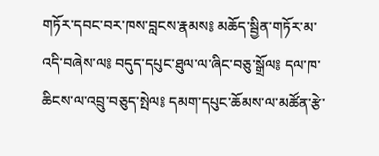གཏོར་དབང་བར་ཁས་བླངས་རྣམས༔ མཆོད་སྦྱིན་གཏོར་མ་འདི་བཞེས་ལ༔ བདུད་དཔུང་ཐུལ་ལ་ཞིང་བཅུ་སྒྲོལ༔ དལ་ཁ་ཆིངས་ལ་འབྲུ་བཅུད་སྤེལ༔ དམག་དཔུང་ཆོམས་ལ་མཚོན་རྩེ་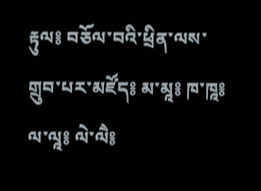རྟུལ༔ བཅོལ་བའི་ཕྲིན་ལས་གྲུབ་པར་མཛོད༔ མ་མཱ༔ ཁ་ཁཱ༔ ལ་ལཱ༔ ལེ་ལཻ༔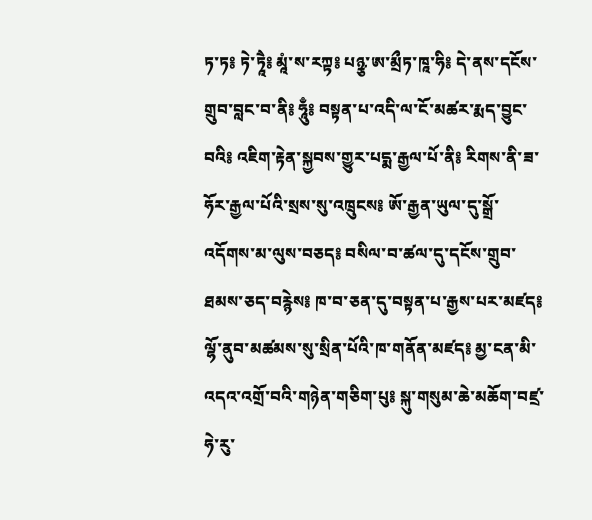ཏ་ཏ༔ ཏེ་ཏཱཻ༔ མཱཾ་ས་རཀྟ༔ པཉྩ་ཨ་མྲྀཏ་ཁཱ་ཧི༔ དེ་ནས་དངོས་གྲུབ་བླང་བ་ནི༔ ཧཱུྃ༔ བསྟན་པ་འདི་ལ་ངོ་མཚར་རྨད་བྱུང་བའི༔ འཇིག་རྟེན་སྐྱབས་གྱུར་པདྨ་རྒྱལ་པོ་ནི༔ རིགས་ནི་ཟ་ཧོར་རྒྱལ་པོའི་སྲས་སུ་འཁྲུངས༔ ཨོ་རྒྱན་ཡུལ་དུ་སྒྲོ་འདོགས་མ་ལུས་བཅད༔ བསིལ་བ་ཚལ་དུ་དངོས་གྲུབ་ཐམས་ཅད་བརྙེས༔ ཁ་བ་ཅན་དུ་བསྟན་པ་རྒྱས་པར་མཛད༔ ལྷོ་ནུབ་མཚམས་སུ་སྲིན་པོའི་ཁ་གནོན་མཛད༔ མྱ་ངན་མི་འདའ་འགྲོ་བའི་གཉེན་གཅིག་པུ༔ སྐུ་གསུམ་ཆེ་མཆོག་བཛྲ་ཧེ་རུ་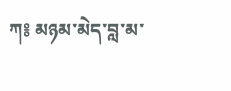ཀ༔ མཉམ་མེད་བླ་མ་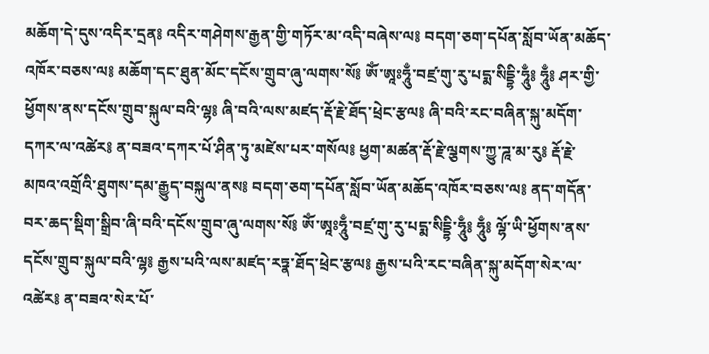མཆོག་དེ་དུས་འདིར་དྲན༔ འདིར་གཤེགས་རྒྱན་གྱི་གཏོར་མ་འདི་བཞེས་ལ༔ བདག་ཅག་དཔོན་སློབ་ཡོན་མཆོད་འཁོར་བཅས་ལ༔ མཆོག་དང་ཐུན་མོང་དངོས་གྲུབ་ཞུ་ལགས་སོ༔ ཨོཾ་ཨཱཿཧཱུྃ་བཛྲ་གུ་རུ་པདྨ་སིདྡྷི་ཧཱུྃ༔ ཧཱུྃ༔ ཤར་གྱི་ཕྱོགས་ནས་དངོས་གྲུབ་སྐུལ་བའི་ལྷ༔ ཞི་བའི་ལས་མཛད་རྡོ་རྗེ་ཐོད་ཕྲེང་རྩལ༔ ཞི་བའི་རང་བཞིན་སྐུ་མདོག་དཀར་ལ་འཚེར༔ ན་བཟའ་དཀར་པོ་ཤིན་ཏུ་མཛེས་པར་གསོལ༔ ཕྱག་མཚན་རྡོ་རྗེ་ལྕགས་ཀྱུ་ཌཱ་མ་རུ༔ རྡོ་རྗེ་མཁའ་འགྲོའི་ཐུགས་དམ་རྒྱུད་བསྐུལ་ནས༔ བདག་ཅག་དཔོན་སློབ་ཡོན་མཆོད་འཁོར་བཅས་ལ༔ ནད་གདོན་བར་ཆད་སྡིག་སྒྲིབ་ཞི་བའི་དངོས་གྲུབ་ཞུ་ལགས་སོ༔ ཨོཾ་ཨཱཿཧཱུྃ་བཛྲ་གུ་རུ་པདྨ་སིདྡྷི་ཧཱུྃ༔ ཧཱུྃ༔ ལྷོ་ཡི་ཕྱོགས་ནས་དངོས་གྲུབ་སྐུལ་བའི་ལྷ༔ རྒྱས་པའི་ལས་མཛད་རཏྣ་ཐོད་ཕྲེང་རྩལ༔ རྒྱས་པའི་རང་བཞིན་སྐུ་མདོག་སེར་ལ་འཚེར༔ ན་བཟའ་སེར་པོ་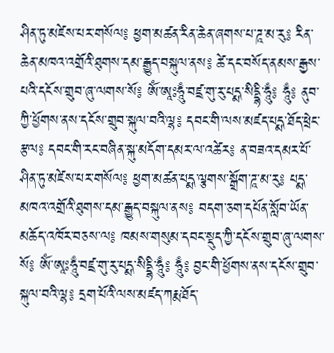ཤིན་ཏུ་མཛེས་པར་གསོལ༔ ཕྱག་མཚན་རིན་ཆེན་ཞགས་པ་ཌཱ་མ་རུ༔ རིན་ཆེན་མཁའ་འགྲོའི་ཐུགས་དམ་རྒྱུད་བསྐུལ་ནས༔ ཚེ་དང་བསོད་ནམས་རྒྱས་པའི་དངོས་གྲུབ་ཞུ་ལགས་སོ༔ ཨོཾ་ཨཱཿཧཱུྃ་བཛྲ་གུ་རུ་པདྨ་སིདྡྷི་ཧཱུྃ༔ ཧཱུྃ༔ ནུབ་ཀྱི་ཕྱོགས་ནས་དངོས་གྲུབ་སྐུལ་བའི་ལྷ༔ དབང་གི་ལས་མཛད་པདྨ་ཐོད་ཕྲེང་རྩལ༔ དབང་གི་རང་བཞིན་སྐུ་མདོག་དམར་ལ་འཚེར༔ ན་བཟའ་དམར་པོ་ཤིན་ཏུ་མཛེས་པར་གསོལ༔ ཕྱག་མཚན་པདྨ་ལྕགས་སྒྲོག་ཌཱ་མ་རུ༔ པདྨ་མཁའ་འགྲོའི་ཐུགས་དམ་རྒྱུད་བསྐུལ་ནས༔ བདག་ཅག་དཔོན་སློབ་ཡོན་མཆོད་འཁོར་བཅས་ལ༔ ཁམས་གསུམ་དབང་སྡུད་ཀྱི་དངོས་གྲུབ་ཞུ་ལགས་སོ༔ ཨོཾ་ཨཱཿཧཱུྃ་བཛྲ་གུ་རུ་པདྨ་སིདྡྷི་ཧཱུྃ༔ ཧཱུྃ༔ བྱང་གི་ཕྱོགས་ནས་དངོས་གྲུབ་སྐུལ་བའི་ལྷ༔ དྲག་པོའི་ལས་མཛད་ཀརྨ་ཐོད་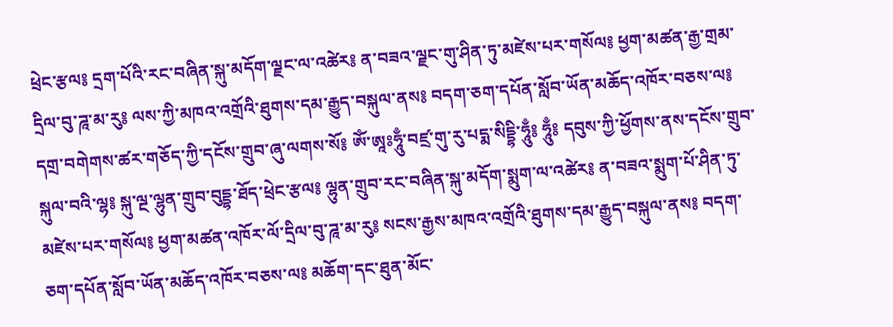ཕྲེང་རྩལ༔ དྲག་པོའི་རང་བཞིན་སྐུ་མདོག་ལྗང་ལ་འཚེར༔ ན་བཟའ་ལྗང་གུ་ཤིན་ཏུ་མཛེས་པར་གསོལ༔ ཕྱག་མཚན་རྒྱ་གྲམ་དྲིལ་བུ་ཌཱ་མ་རུ༔ ལས་ཀྱི་མཁའ་འགྲོའི་ཐུགས་དམ་རྒྱུད་བསྐུལ་ནས༔ བདག་ཅག་དཔོན་སློབ་ཡོན་མཆོད་འཁོར་བཅས་ལ༔ དགྲ་བགེགས་ཚར་གཅོད་ཀྱི་དངོས་གྲུབ་ཞུ་ལགས་སོ༔ ཨོཾ་ཨཱཿཧཱུྃ་བཛྲ་གུ་རུ་པདྨ་སིདྡྷི་ཧཱུྃ༔ ཧཱུྃ༔ དབུས་ཀྱི་ཕྱོགས་ནས་དངོས་གྲུབ་སྐུལ་བའི་ལྷ༔ སྐུ་ལྔ་ལྷུན་གྲུབ་བུདྡྷ་ཐོད་ཕྲེང་རྩལ༔ ལྷུན་གྲུབ་རང་བཞིན་སྐུ་མདོག་སྨུག་ལ་འཚེར༔ ན་བཟའ་སྨུག་པོ་ཤིན་ཏུ་མཛེས་པར་གསོལ༔ ཕྱག་མཚན་འཁོར་ལོ་དྲིལ་བུ་ཌཱ་མ་རུ༔ སངས་རྒྱས་མཁའ་འགྲོའི་ཐུགས་དམ་རྒྱུད་བསྐུལ་ནས༔ བདག་ཅག་དཔོན་སློབ་ཡོན་མཆོད་འཁོར་བཅས་ལ༔ མཆོག་དང་ཐུན་མོང་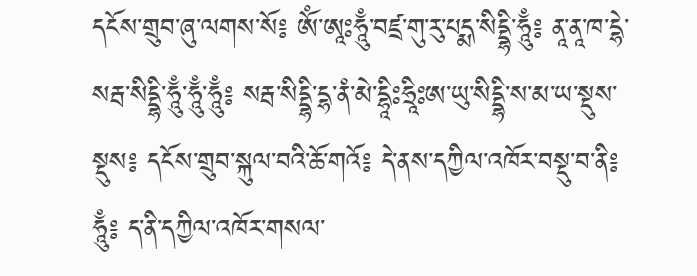དངོས་གྲུབ་ཞུ་ལགས་སོ༔ ཨོཾ་ཨཱཿཧཱུྃ་བཛྲ་གུ་རུ་པདྨ་སིདྡྷི་ཧཱུྃ༔ ནཱ་ནཱ་ཁ་དྷེ་སརྦ་སིདྡྷི་ཧཱུྃ་ཧཱུྃ་ཧཱུྃ༔ སརྦ་སིདྡྷི་དྷ་ནཾ་མེ་དྷཱིཿཧྲཱིཿཨ་ཡུ་སིདྡྷི་ས་མ་ཡ་སྡུས་སྡུས༔ དངོས་གྲུབ་སྐུལ་བའི་ཆོ་གའོ༔ དེ་ནས་དཀྱིལ་འཁོར་བསྡུ་བ་ནི༔ ཧཱུྃ༔ ད་ནི་དཀྱིལ་འཁོར་གསལ་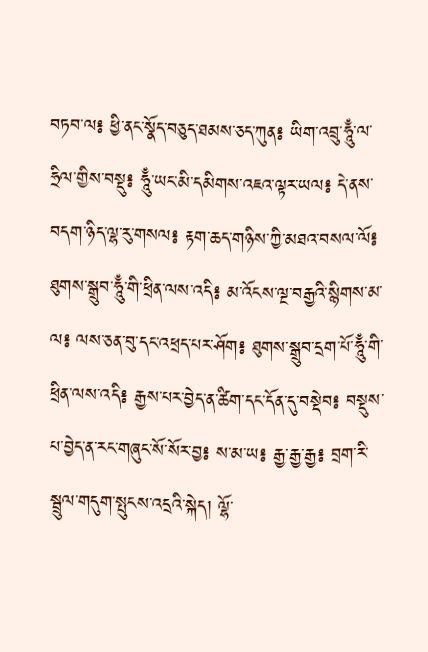བཏབ་ལ༔ ཕྱི་ནང་སྣོད་བཅུད་ཐམས་ཅད་ཀུན༔ ཡིག་འབྲུ་ཧཱུྃ་ལ་ཧྲིལ་གྱིས་བསྡུ༔ ཧཱུྃ་ཡང་མི་དམིགས་འཇའ་ལྟར་ཡལ༔ དེ་ནས་བདག་ཉིད་ལྷ་རུ་གསལ༔ རྟག་ཆད་གཉིས་ཀྱི་མཐའ་བསལ་ལོ༔ ཐུགས་སྒྲུབ་ཧཱུྃ་གི་ཕྲིན་ལས་འདི༔ མ་འོངས་ལྔ་བརྒྱའི་སྙིགས་མ་ལ༔ ལས་ཅན་བུ་དང་འཕྲད་པར་ཤོག༔ ཐུགས་སྒྲུབ་དྲག་པོ་ཧཱུྃ་གི་ཕྲིན་ལས་འདི༔ རྒྱས་པར་བྱེད་ན་ཚིག་དང་དོན་དུ་བསྡེབ༔ བསྡུས་པ་བྱེད་ན་རང་གཞུང་སོ་སོར་བྱ༔ ས་མ་ཡ༔ རྒྱ་རྒྱ་རྒྱ༔ བྲག་རི་སྦྲུལ་གདུག་སྤུངས་འདྲའི་སྐེད། ལྷོ་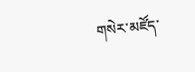གསེར་མཛོད་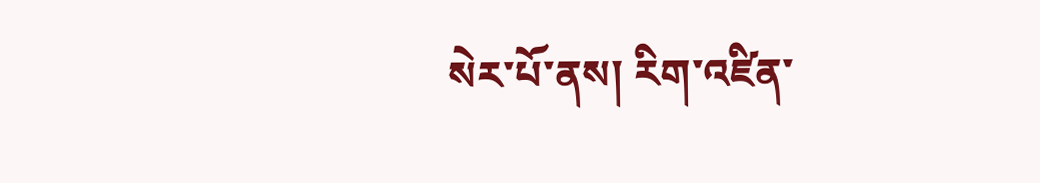སེར་པོ་ནས། རིག་འཛིན་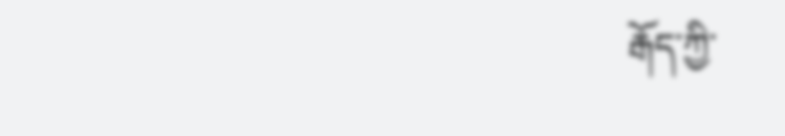རྒོད་ཀྱི་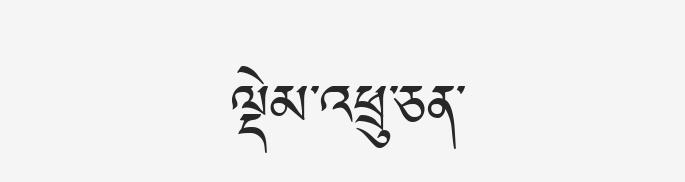ལྡེམ་འཕྲུ་ཅན་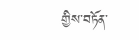གྱིས་བཏོན་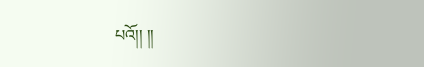པའོ།། །།